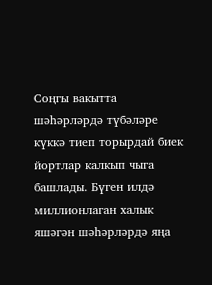Соңгы вакытта шәһәрләрдә түбәләре күккә тиеп торырдай биек йортлар калкып чыга башлады. Бүген илдә миллионлаган халык яшәгән шәһәрләрдә яңа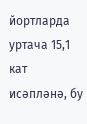йортларда уртача 15,1 кат исәпләнә, бу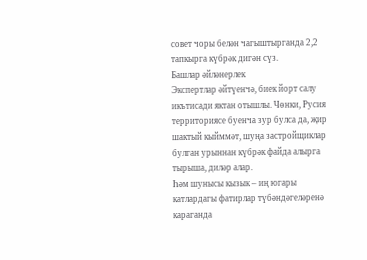совет чоры белән чагыштырганда 2,2 тапкырга күбрәк дигән сүз.
Башлар әйләнерлек
Экспертлар әйтүенчә, биек йорт салу икътисади яктан отышлы. Чөнки, Русия территориясе буенча зур булса да, җир шактый кыйммәт, шуңа застройщиклар булган урыннан күбрәк файда алырга тырыша, диләр алар.
Һәм шунысы кызык – иң югары катлардагы фатирлар түбәндәгеләренә караганда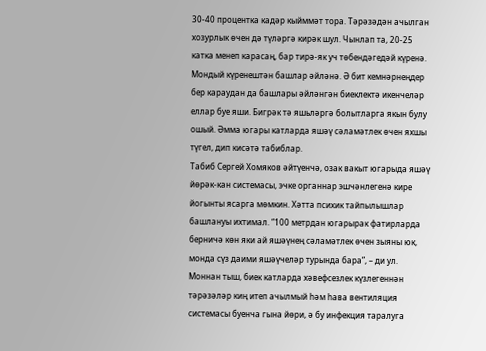30-40 процентка кадәр кыйммәт тора. Тәрәзәдән ачылган хозурлык өчен дә түләргә кирәк шул. Чынлап та, 20-25 катка менеп карасаң, бар тирә-як уч төбендәгедәй күренә. Мондый күренештән башлар әйләнә. Ә бит кемнәрнеңдер бер караудан да башлары әйләнгән биеклектә икенчеләр еллар буе яши. Бигрәк тә яшьләргә болытларга якын булу ошый. Әмма югары катларда яшәү сәламәтлек өчен яхшы түгел, дип кисәтә табиблар.
Табиб Сергей Хомяков әйтүенчә, озак вакыт югарыда яшәү йөрәк-кан системасы, эчке органнар эшчәнлегенә кире йогынты ясарга мөмкин. Хәтта психик тайпылышлар башлануы ихтимал. “100 метрдан югарырак фатирларда берничә көн яки ай яшәүнең сәламәтлек өчен зыяны юк, монда сүз даими яшәүчеләр турында бара”, – ди ул.
Моннан тыш, биек катларда хәвефсезлек күзлегеннән тәрәзәләр киң итеп ачылмый һәм һава вентиляция системасы буенча гына йөри, ә бу инфекция таралуга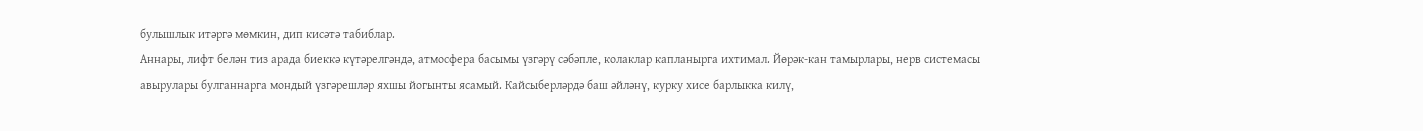булышлык итәргә мөмкин, дип кисәтә табиблар.
Аннары, лифт белән тиз арада биеккә күтәрелгәндә, атмосфера басымы үзгәрү сәбәпле, колаклар капланырга ихтимал. Йөрәк-кан тамырлары, нерв системасы авырулары булганнарга мондый үзгәрешләр яхшы йогынты ясамый. Кайсыберләрдә баш әйләнү, курку хисе барлыкка килү,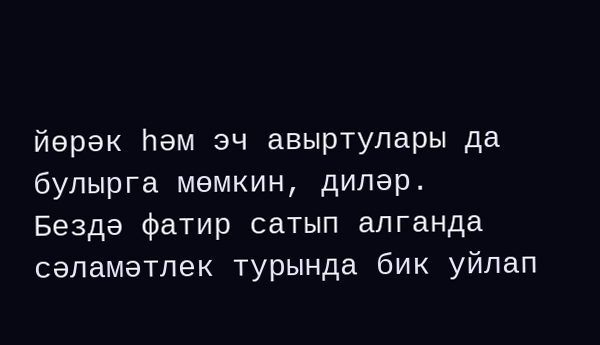йөрәк һәм эч авыртулары да булырга мөмкин, диләр.
Бездә фатир сатып алганда сәламәтлек турында бик уйлап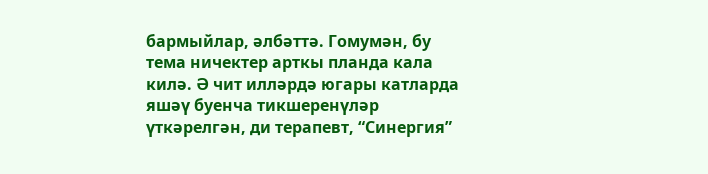бармыйлар, әлбәттә. Гомумән, бу тема ничектер арткы планда кала килә. Ә чит илләрдә югары катларда яшәү буенча тикшеренүләр үткәрелгән, ди терапевт, “Синергия”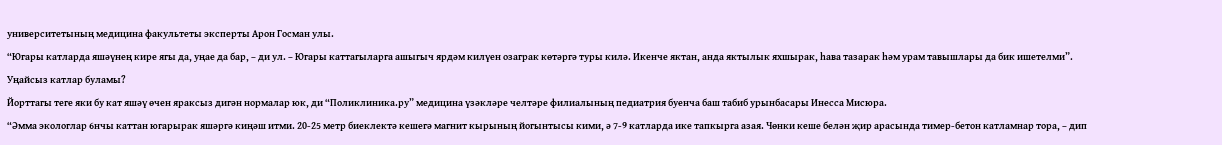университетының медицина факультеты эксперты Арон Госман улы.
“Югары катларда яшәүнең кире ягы да, уңае да бар, – ди ул. – Югары каттагыларга ашыгыч ярдәм килүен озаграк көтәргә туры килә. Икенче яктан, анда яктылык яхшырак, һава тазарак һәм урам тавышлары да бик ишетелми”.
Уңайсыз катлар буламы?
Йорттагы теге яки бу кат яшәү өчен яраксыз дигән нормалар юк, ди “Поликлиника.ру” медицина үзәкләре челтәре филиалының педиатрия буенча баш табиб урынбасары Инесса Мисюра.
“Әмма экологлар 6нчы каттан югарырак яшәргә киңәш итми. 20-25 метр биеклектә кешегә магнит кырының йогынтысы кими, ә 7-9 катларда ике тапкырга азая. Чөнки кеше белән җир арасында тимер-бетон катламнар тора, – дип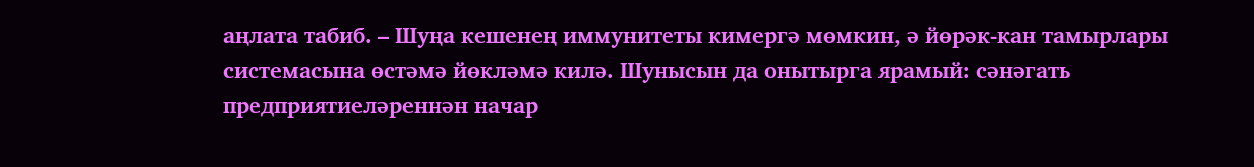аңлата табиб. – Шуңа кешенең иммунитеты кимергә мөмкин, ә йөрәк-кан тамырлары системасына өстәмә йөкләмә килә. Шунысын да онытырга ярамый: сәнәгать предприятиеләреннән начар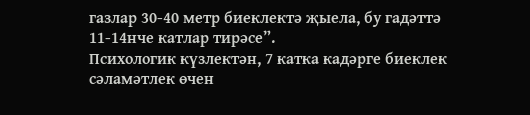газлар 30-40 метр биеклектә җыела, бу гадәттә 11-14нче катлар тирәсе”.
Психологик күзлектән, 7 катка кадәрге биеклек сәламәтлек өчен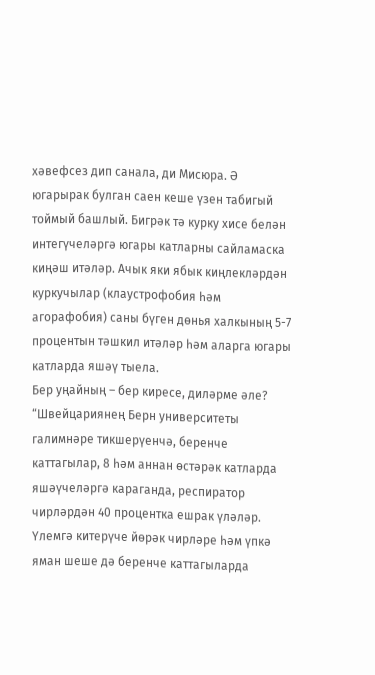хәвефсез дип санала, ди Мисюра. Ә югарырак булган саен кеше үзен табигый тоймый башлый. Бигрәк тә курку хисе белән интегүчеләргә югары катларны сайламаска киңәш итәләр. Ачык яки ябык киңлекләрдән куркучылар (клаустрофобия һәм агорафобия) саны бүген дөнья халкының 5-7 процентын тәшкил итәләр һәм аларга югары катларда яшәү тыела.
Бер уңайның – бер киресе, диләрме әле? “Швейцариянең Берн университеты галимнәре тикшерүенчә, беренче каттагылар, 8 һәм аннан өстәрәк катларда яшәүчеләргә караганда, респиратор чирләрдән 40 процентка ешрак үләләр. Үлемгә китерүче йөрәк чирләре һәм үпкә яман шеше дә беренче каттагыларда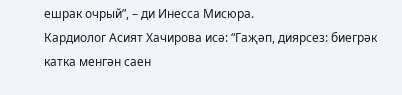ешрак очрый”, – ди Инесса Мисюра.
Кардиолог Асият Хачирова исә: “Гаҗәп, диярсез: биегрәк катка менгән саен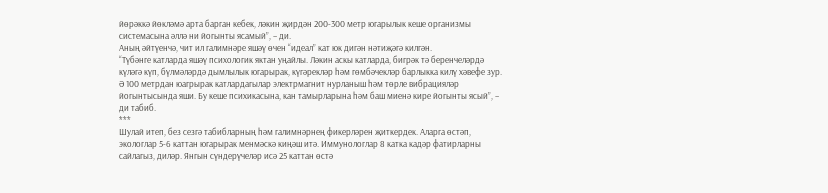йөрәккә йөкләмә арта барган кебек, ләкин җирдән 200-300 метр югарылык кеше организмы системасына әллә ни йогынты ясамый”, – ди.
Аның әйтүенчә, чит ил галимнәре яшәү өчен “идеал” кат юк дигән нәтиҗәгә килгән.
“Түбәнге катларда яшәү психологик яктан уңайлы. Ләкин аскы катларда, бигрәк тә беренчеләрдә күләгә күп, бүлмәләрдә дымлылык югарырак, күгәрекләр һәм гөмбәчекләр барлыкка килү хәвефе зур. Ә 100 метрдан юагрырак катлардагылар электрмагнит нурланыш һәм төрле вибрацияләр йогынтысында яши. Бу кеше психикасына, кан тамырларына һәм баш миенә кире йогынты ясый”, – ди табиб.
***
Шулай итеп, без сезгә табибларның һәм галимнәрнең фикерләрен җиткердек. Аларга өстәп, экологлар 5-6 каттан югарырак менмәскә киңәш итә. Иммунологлар 8 катка кадәр фатирларны сайлагыз, диләр. Янгын сүндерүчеләр исә 25 каттан өстә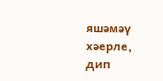яшәмәү хәерле, дип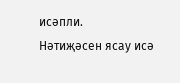исәпли.
Нәтиҗәсен ясау исә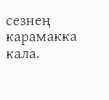сезнең карамакка кала.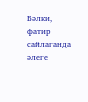Бәлки, фатир сайлаганда әлеге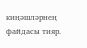киңәшләрнең файдасы тияр.